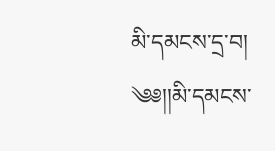མི་དམངས་དྲ་བ།
༄༅།།མི་དམངས་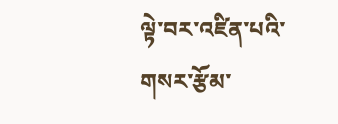ལྟེ་བར་འཛིན་པའི་གསར་རྩོམ་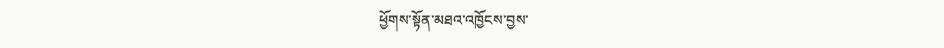ཕྱོགས་སྟོན་མཐའ་འཁྱོངས་བྱས་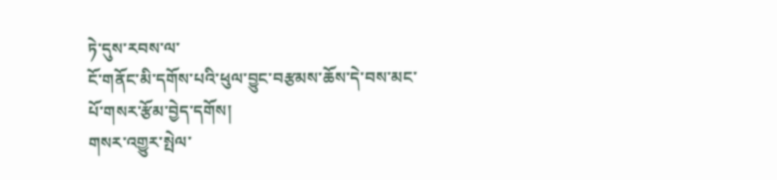ཏེ་དུས་རབས་ལ་
ངོ་གནོང་མི་དགོས་པའི་ཕུལ་བྱུང་བརྩམས་ཆོས་དེ་བས་མང་པོ་གསར་རྩོམ་བྱེད་དགོས།
གསར་འགྱུར་སྤེལ་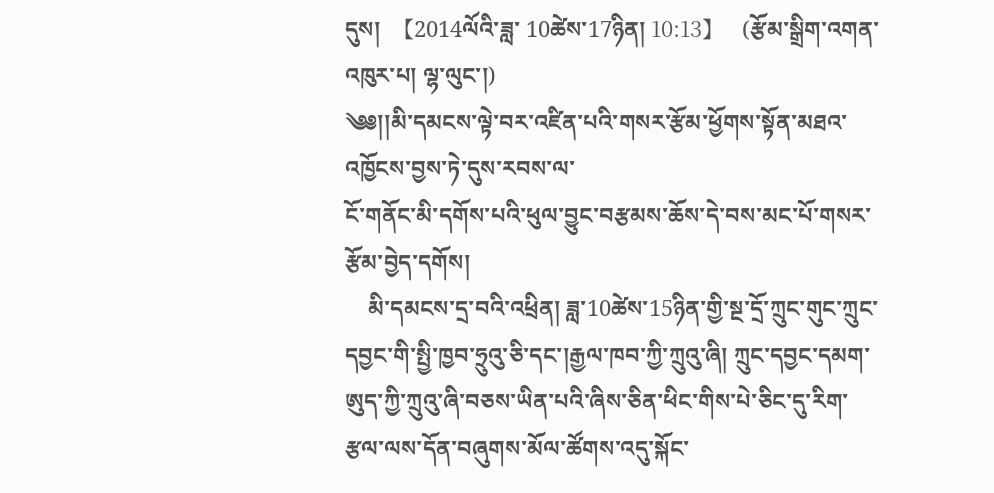དུས།  【2014ལོའི་ཟླ་ 10ཚེས་17ཉིན། 10:13】   (རྩོམ་སྒྲིག་འགན་འཁུར་པ། ལྷ་ལུང་།)
༄༅།།མི་དམངས་ལྟེ་བར་འཛིན་པའི་གསར་རྩོམ་ཕྱོགས་སྟོན་མཐའ་འཁྱོངས་བྱས་ཏེ་དུས་རབས་ལ་
ངོ་གནོང་མི་དགོས་པའི་ཕུལ་བྱུང་བརྩམས་ཆོས་དེ་བས་མང་པོ་གསར་རྩོམ་བྱེད་དགོས།
    མི་དམངས་དྲ་བའི་འཕྲིན། ཟླ་10ཚེས་15ཉིན་གྱི་སྔ་དྲོ་ཀྲུང་གུང་ཀྲུང་དབྱང་གི་སྤྱི་ཁྱབ་ཧྲུའུ་ཅི་དང་།རྒྱལ་ཁབ་ཀྱི་ཀྲུའུ་ཞི། ཀྲུང་དབྱང་དམག་ཨུད་ཀྱི་ཀྲུའུ་ཞི་བཅས་ཡིན་པའི་ཞིས་ཅིན་ཕིང་གིས་པེ་ཅིང་དུ་རིག་རྩལ་ལས་དོན་བཞུགས་མོལ་ཚོགས་འདུ་སྐོང་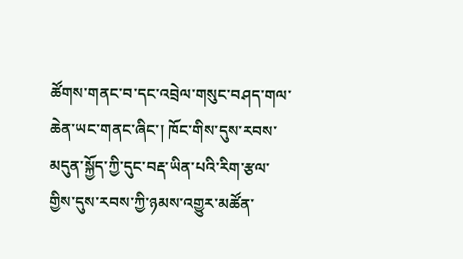ཚོགས་གནང་བ་དང་འབྲེལ་གསུང་བཤད་གལ་ཆེན་ཡང་གནང་ཞིང་། ཁོང་གིས་དུས་རབས་མདུན་སྐྱོད་ཀྱི་དུང་བརྡ་ཡིན་པའི་རིག་རྩལ་གྱིས་དུས་རབས་ཀྱི་ཉམས་འགྱུར་མཚོན་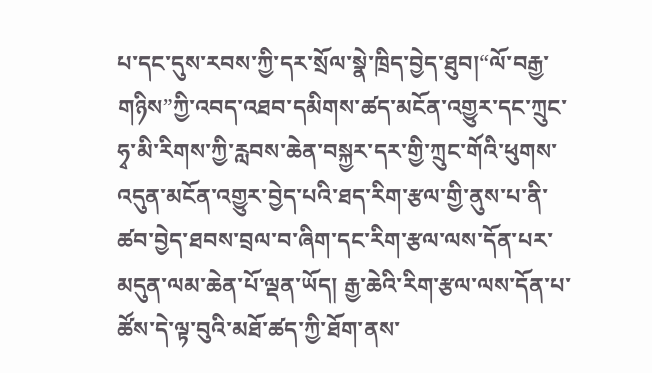པ་དང་དུས་རབས་ཀྱི་དར་སྲོལ་སྣེ་ཁྲིད་བྱེད་ཐུབ།“ལོ་བརྒྱ་གཉིས”ཀྱི་འབད་འཐབ་དམིགས་ཚད་མངོན་འགྱུར་དང་ཀྲུང་ཧྭ་མི་རིགས་ཀྱི་རླབས་ཆེན་བསྐྱར་དར་གྱི་ཀྲུང་གོའི་ཕུགས་འདུན་མངོན་འགྱུར་བྱེད་པའི་ཐད་རིག་རྩལ་གྱི་ནུས་པ་ནི་ཚབ་བྱེད་ཐབས་བྲལ་བ་ཞིག་དང་རིག་རྩལ་ལས་དོན་པར་མདུན་ལམ་ཆེན་པོ་ལྡན་ཡོད། རྒྱ་ཆེའི་རིག་རྩལ་ལས་དོན་པ་ཚོས་དེ་ལྟ་བུའི་མཐོ་ཚད་ཀྱི་ཐོག་ནས་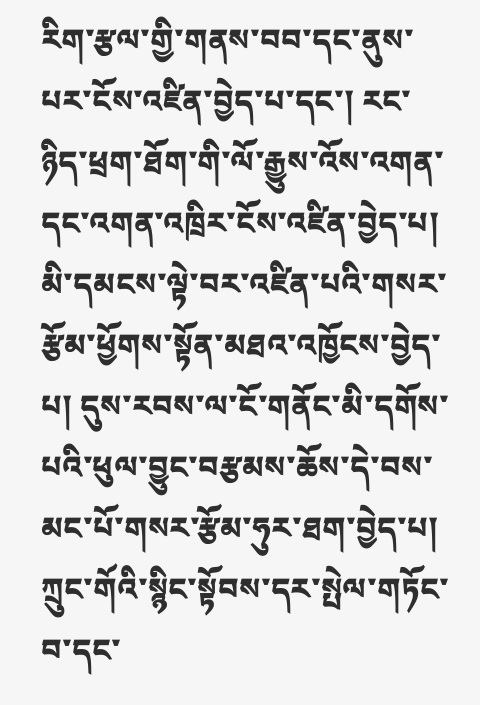རིག་རྩལ་གྱི་གནས་བབ་དང་ནུས་པར་ངོས་འཛིན་བྱེད་པ་དང་། རང་ཉིད་ཕྲག་ཐོག་གི་ལོ་རྒྱུས་འོས་འགན་དང་འགན་འཁྲིར་ངོས་འཛིན་བྱེད་པ། མི་དམངས་ལྟེ་བར་འཛིན་པའི་གསར་རྩོམ་ཕྱོགས་སྟོན་མཐའ་འཁྱོངས་བྱེད་པ། དུས་རབས་ལ་ངོ་གནོང་མི་དགོས་པའི་ཕུལ་བྱུང་བརྩམས་ཆོས་དེ་བས་མང་པོ་གསར་རྩོམ་ཧུར་ཐག་བྱེད་པ། ཀྲུང་གོའི་སྙིང་སྟོབས་དར་སྤེལ་གཏོང་བ་དང་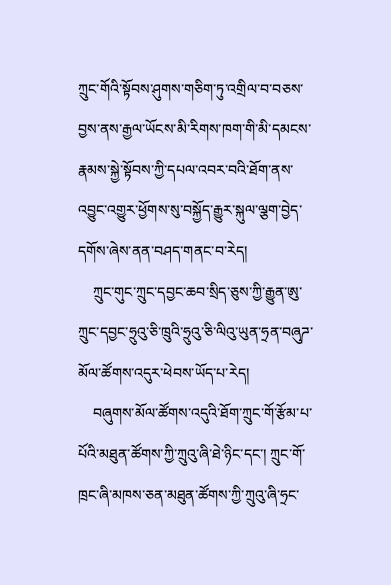ཀྲུང་གོའི་སྟོབས་ཤུགས་གཅིག་ཏུ་འགྲིལ་བ་བཅས་བྱས་ནས་རྒྱལ་ཡོངས་མི་རིགས་ཁག་གི་མི་དམངས་རྣམས་སྐྱེ་སྟོབས་ཀྱི་དཔལ་འབར་བའི་ཐོག་ནས་འབྱུང་འགྱུར་ཕྱོགས་སུ་བསྐྱོད་རྒྱུར་སྐུལ་ལྕག་བྱེད་དགོས་ཞེས་ནན་བཤད་གནང་བ་རེད།
    ཀྲུང་གུང་ཀྲུང་དབྱང་ཆབ་སྲིད་ཅུས་ཀྱི་རྒྱུན་ཨུ་ཀྲུང་དབྱང་ཧྲུའུ་ཅི་ཁྲུའི་ཧྲུའུ་ཅི་ལིའུ་ཡུན་ཧྲན་བཞུཌ་མོལ་ཚོགས་འདུར་ཕེབས་ཡོད་པ་རེད།
    བཞུགས་མོལ་ཚོགས་འདུའི་ཐོག་ཀྲུང་གོ་རྩོམ་པ་པོའི་མཐུན་ཚོགས་ཀྱི་ཀྲུའུ་ཞི་ཐེ་ཉིང་དང་། ཀྲུང་གོ་ཁྲང་ཞི་མཁས་ཅན་མཐུན་ཚོགས་ཀྱི་ཀྲུའུ་ཞི་ཧྲང་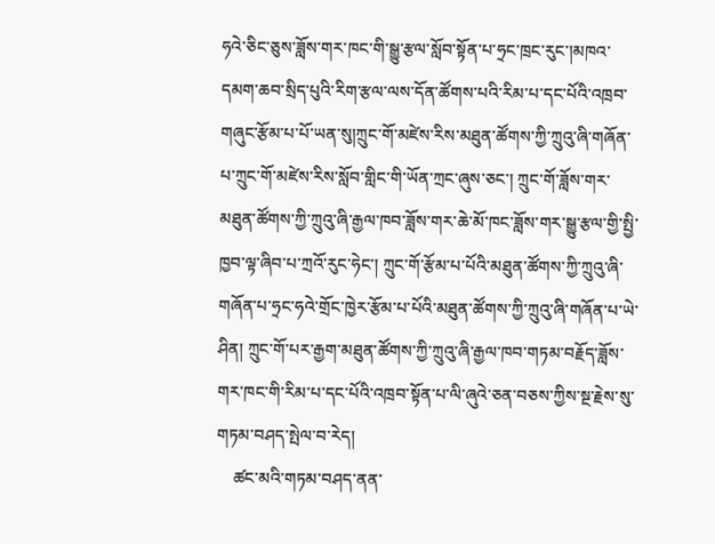ཧའེ་ཅིང་ཅུས་ཟློས་གར་ཁང་གི་སྒྱུ་རྩལ་སློབ་སྟོན་པ་ཧྲང་ཁྲང་རུང་།མཁའ་དམག་ཆབ་སྲིད་པུའི་རིག་རྩལ་ལས་དོན་ཚོགས་པའི་རིམ་པ་དང་པོའི་འཁྲབ་གཞུང་རྩོམ་པ་པོ་ཡན་སུ།ཀྲུང་གོ་མཛེས་རིས་མཐུན་ཚོགས་ཀྱི་ཀྲུའུ་ཞི་གཞོན་པ་ཀྲུང་གོ་མཛེས་རིས་སློབ་གླིང་གི་ཡོན་ཀྲང་ཞུས་ཅང་། ཀྲུང་གོ་ཟློས་གར་མཐུན་ཚོགས་ཀྱི་ཀྲུའུ་ཞི་རྒྱལ་ཁབ་ཟློས་གར་ཆེ་མོ་ཁང་ཟློས་གར་སྒྱུ་རྩལ་གྱི་སྤྱི་ཁྱབ་ལྟ་ཞིབ་པ་ཀྲའོ་རུང་ཧེང་། ཀྲུང་གོ་རྩོམ་པ་པོའི་མཐུན་ཚོགས་ཀྱི་ཀྲུའུ་ཞི་གཞོན་པ་ཧྲང་ཧའེ་གྲོང་ཁྱེར་རྩོམ་པ་པོའི་མཐུན་ཚོགས་ཀྱི་ཀྲུའུ་ཞི་གཞོན་པ་ཡེ་ཤིན། ཀྲུང་གོ་པར་རྒྱག་མཐུན་ཚོགས་ཀྱི་ཀྲུའུ་ཞི་རྒྱལ་ཁབ་གཏམ་བརྗོད་ཟློས་གར་ཁང་གི་རིམ་པ་དང་པོའི་འཁྲབ་སྟོན་པ་ལི་ཞུའེ་ཅན་བཅས་ཀྱིས་སྔ་རྗེས་སུ་གཏམ་བཤད་སྤེལ་བ་རེད།
    ཚང་མའི་གཏམ་བཤད་ནན་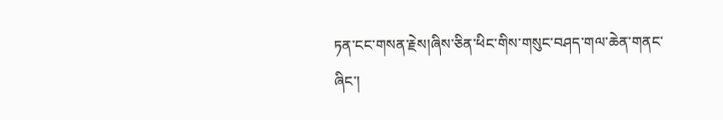ཏན་ངང་གསན་རྗེས།ཞིས་ཅིན་ཕིང་གིས་གསུང་བཤད་གལ་ཆེན་གནང་ཞིང་།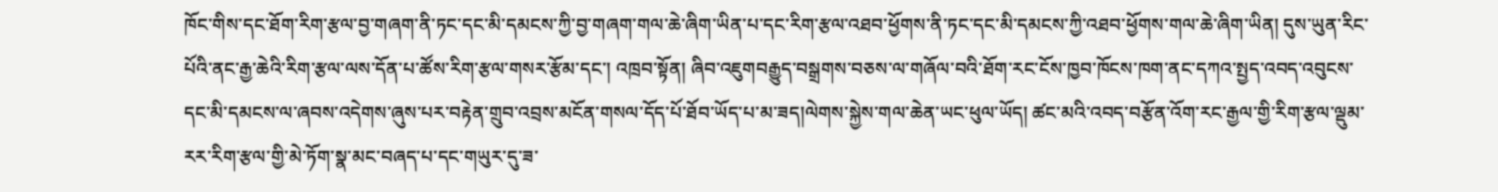ཁོང་གིས་དང་ཐོག་རིག་རྩལ་བྱ་གཞག་ནི་ཏང་དང་མི་དམངས་ཀྱི་བྱ་གཞག་གལ་ཆེ་ཞིག་ཡིན་པ་དང་རིག་རྩལ་འཐབ་ཕྱོགས་ནི་ཏང་དང་མི་དམངས་ཀྱི་འཐབ་ཕྱོགས་གལ་ཆེ་ཞིག་ཡིན། དུས་ཡུན་རིང་པོའི་ནང་རྒྱ་ཆེའི་རིག་རྩལ་ལས་དོན་པ་ཚོས་རིག་རྩལ་གསར་རྩོམ་དང་། འཁྲབ་སྟོན། ཞིབ་འཇུགབརྒྱུད་བསྒྲགས་བཅས་ལ་གཞོལ་བའི་ཐོག་རང་ངོས་ཁྱབ་ཁོངས་ཁག་ནང་དཀའ་སྤྱད་འབད་འབུངས་དང་མི་དམངས་ལ་ཞབས་འདེགས་ཞུས་པར་བརྟེན་གྲུབ་འབྲས་མངོན་གསལ་དོད་པོ་ཐོབ་ཡོད་པ་མ་ཟད།ལེགས་སྐྱེས་གལ་ཆེན་ཡང་ཕུལ་ཡོད། ཚང་མའི་འབད་བརྩོན་འོག་རང་རྒྱལ་གྱི་རིག་རྩལ་ལྡུམ་རར་རིག་རྩལ་གྱི་མེ་ཏོག་སྣ་མང་བཞད་པ་དང་གཡུར་དུ་ཟ་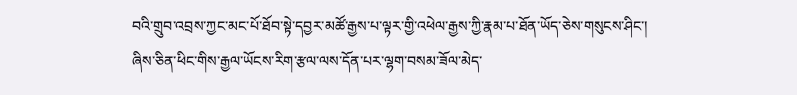བའི་གྲུབ་འབྲས་ཀྱང་མང་པོ་ཐོབ་སྟེ་དབྱར་མཚོ་རྒྱས་པ་ལྟར་གྱི་འཕེལ་རྒྱས་ཀྱི་རྣམ་པ་ཐོན་ཡོད་ཅེས་གསུངས་ཤིང་། ཞིས་ཅིན་ཕིང་གིས་རྒྱལ་ཡོངས་རིག་རྩལ་ལས་དོན་པར་ལྷག་བསམ་ཟོལ་མེད་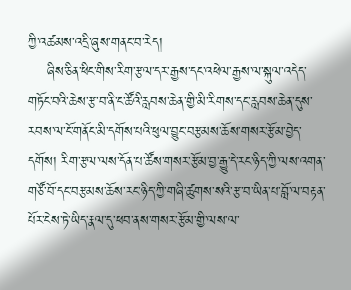ཀྱི་འཚམས་འདྲི་ཞུས་གནང་བ་རེད།
    ཞིས་ཅིན་ཕིང་གིས་རིག་རྩལ་དར་རྒྱས་དང་འཕེལ་རྒྱས་ལ་སྐུལ་འདེད་གཏོང་བའི་ཆེས་རྩ་བ་ནི་ང་ཚོའི་རླབས་ཆེན་གྱི་མི་རིགས་དང་རླབས་ཆེན་དུས་རབས་ལ་ངོ་གནོང་མི་དགོས་པའི་ཕུལ་བྱུང་བརྩམས་ཆོས་གསར་རྩོམ་བྱེད་དགོས། རིག་རྩལ་ལས་དོན་པ་ཚོས་གསར་རྩོམ་བྱ་རྒྱུ་དེ་རང་ཉིད་ཀྱི་ལས་འགན་གཙོ་བོ་དང་བརྩམས་ཆོས་རང་ཉིད་ཀྱི་གཞི་ཚུགས་སའི་རྩ་བ་ཡིན་པ་བློ་ལ་བརྟན་པོར་ངེས་ཏེ་ཡིད་རྣལ་དུ་ཕབ་ནས་གསར་རྩོམ་གྱི་ལས་ལ་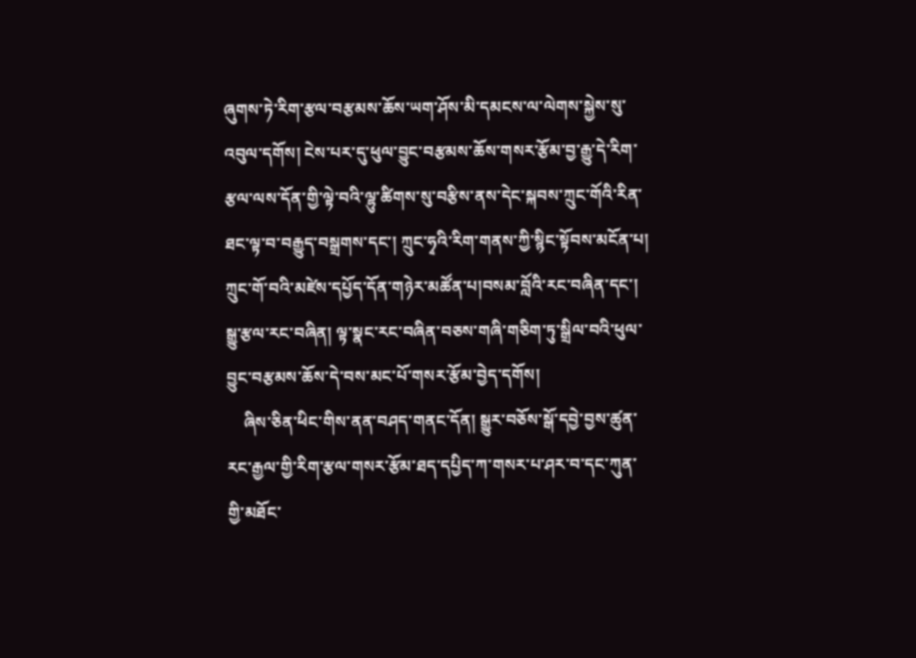ཞུགས་ཏེ་རིག་རྩལ་བརྩམས་ཆོས་ཡག་ཤོས་མི་དམངས་ལ་ལེགས་སྐྱེས་སུ་འབུལ་དགོས། ངེས་པར་དུ་ཕུལ་བྱུང་བརྩམས་ཆོས་གསར་རྩོམ་བྱ་རྒྱུ་དེ་རིག་རྩལ་ལས་དོན་གྱི་ལྟེ་བའི་ལྷུ་ཚིགས་སུ་བརྩིས་ནས་དེང་སྐབས་ཀྲུང་གོའི་རིན་ཐང་ལྟ་བ་བརྒྱུད་བསྒྲགས་དང་། ཀྲུང་ཧྭའི་རིག་གནས་ཀྱི་སྙིང་སྟོབས་མངོན་པ། ཀྲུང་གོ་བའི་མཛེས་དཔྱོད་དོན་གཉེར་མཚོན་པ།བསམ་བློའི་རང་བཞིན་དང་། སྒྱུ་རྩལ་རང་བཞིན། ལྟ་སྣང་རང་བཞིན་བཅས་གཞི་གཅིག་ཏུ་སྒྲིལ་བའི་ཕུལ་བྱུང་བརྩམས་ཆོས་དེ་བས་མང་པོ་གསར་རྩོམ་བྱེད་དགོས།
    ཞིས་ཅིན་ཕིང་གིས་ནན་བཤད་གནང་དོན། སྒྱུར་བཅོས་སྒོ་དབྱེ་བྱས་ཚུན་རང་རྒྱལ་གྱི་རིག་རྩལ་གསར་རྩོམ་ཐད་དཔྱིད་ཀ་གསར་པ་ཤར་བ་དང་ཀུན་གྱི་མཐོང་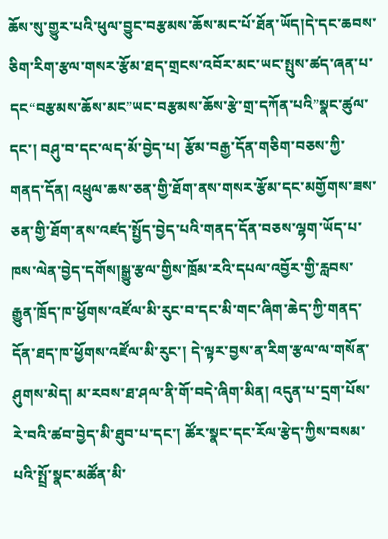ཆོས་སུ་གྱུར་པའི་ཕུལ་བྱུང་བརྩམས་ཆོས་མང་པོ་ཐོན་ཡོད།དེ་དང་ཆབས་ཅིག་རིག་རྩལ་གསར་རྩོམ་ཐད་གྲངས་འབོར་མང་ཡང་སྤུས་ཚད་ཞན་པ་དང“བརྩམས་ཆོས་མང”ཡང་བརྩམས་ཆོས་རྩེ་གྲ་དཀོན་པའི”སྣང་ཚུལ་དང་། བཤུ་བ་དང་ལད་མོ་བྱེད་པ། རྩོམ་བརྒྱ་དོན་གཅིག་བཅས་ཀྱི་གནད་དོན། འཕྲུལ་ཆས་ཅན་གྱི་ཐོག་ནས་གསར་རྩོམ་དང་མགྱོགས་ཟས་ཅན་གྱི་ཐོག་ནས་འཛད་སྤྱོད་བྱེད་པའི་གནད་དོན་བཅས་ལྷག་ཡོད་པ་ཁས་ལེན་བྱེད་དགོས།སྒྱུ་རྩལ་གྱིས་ཁྲོམ་རའི་དཔལ་འབྱོར་གྱི་རླབས་རྒྱུན་ཁྲོད་ཁ་ཕྱོགས་འཛོལ་མི་རུང་བ་དང་མི་གང་ཞིག་ཆེད་ཀྱི་གནད་དོན་ཐད་ཁ་ཕྱོགས་འཛོལ་མི་རུང་། དེ་ལྟར་བྱས་ན་རིག་རྩལ་ལ་གསོན་ཤུགས་མེད། མ་རབས་ཐ་ཤལ་ནི་གོ་བདེ་ཞིག་མིན། འདུན་པ་དྲག་པོས་རེ་བའི་ཚབ་བྱེད་མི་ཐུབ་པ་དང་། ཚོར་སྣང་དང་རོལ་རྩེད་ཀྱིས་བསམ་པའི་སྤྲོ་སྣང་མཚོན་མི་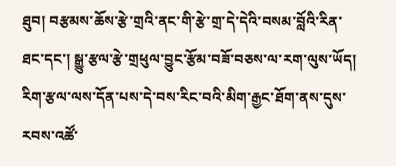ཐུབ། བརྩམས་ཆོས་རྩེ་གྲའི་ནང་གི་རྩེ་གྲ་དེ་དེའི་བསམ་བློའི་རིན་ཐང་དང་། སྒྱུ་རྩལ་རྩེ་གྲཕུལ་བྱུང་རྩོམ་བཟོ་བཅས་ལ་རག་ལུས་ཡོད། རིག་རྩལ་ལས་དོན་པས་དེ་བས་རིང་བའི་མིག་རྒྱང་ཐོག་ནས་དུས་རབས་འཚོ་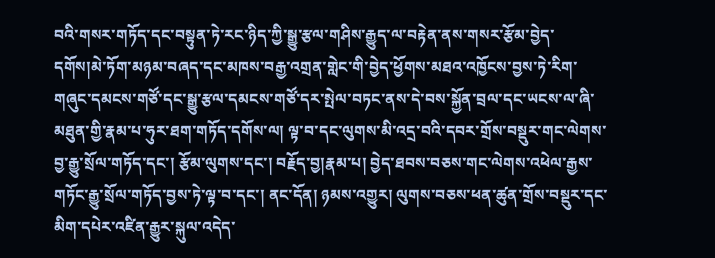བའི་གསར་གཏོད་དང་བསྟུན་ཏེ་རང་ཉིད་ཀྱི་སྒྱུ་རྩལ་གཤིས་རྒྱུད་ལ་བརྟེན་ནས་གསར་རྩོམ་བྱེད་དགོས།མེ་ཏོག་མཉམ་བཞད་དང་མཁས་བརྒྱ་འགྲན་གླེང་གི་བྱེད་ཕྱོགས་མཐའ་འཁྱོངས་བྱས་ཏེ་རིག་གཞུང་དམངས་གཙོ་དང་སྒྱུ་རྩལ་དམངས་གཙོ་དར་སྤེལ་བཏང་ནས་དེ་བས་སྐྱོན་བྲལ་དང་ཡངས་ལ་ཞི་མཐུན་གྱི་རྣམ་པ་ཧུར་ཐག་གཏོད་དགོས་ལ། ལྟ་བ་དང་ལུགས་མི་འདྲ་བའི་དབར་གྲོས་བསྡུར་གང་ལེགས་བྱ་རྒྱུ་སྲོལ་གཏོད་དང་། རྩོམ་ལུགས་དང་། བརྗོད་བྱ།རྣམ་པ། བྱེད་ཐབས་བཅས་གང་ལེགས་འཕེལ་རྒྱས་གཏོང་རྒྱུ་སྲོལ་གཏོད་བྱས་ཏེ་ལྟ་བ་དང་། ནང་དོན། ཉམས་འགྱུར། ལུགས་བཅས་ཕན་ཚུན་གྲོས་བསྡུར་དང་མིག་དཔེར་འཛིན་རྒྱུར་སྐུལ་འདེད་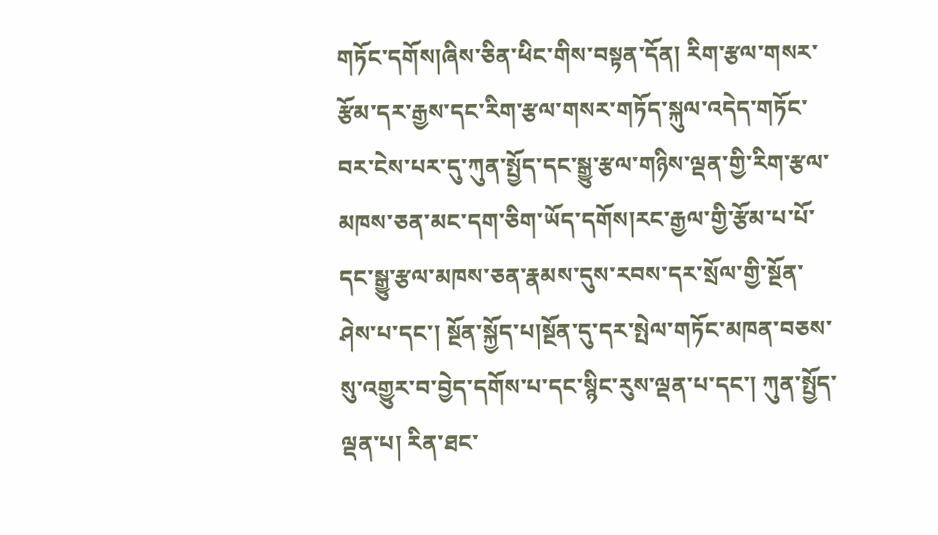གཏོང་དགོས།ཞིས་ཅིན་ཕིང་གིས་བསྟན་དོན། རིག་རྩལ་གསར་རྩོམ་དར་རྒྱས་དང་རིག་རྩལ་གསར་གཏོད་སྐུལ་འདེད་གཏོང་བར་ངེས་པར་དུ་ཀུན་སྤྱོད་དང་སྒྱུ་རྩལ་གཉིས་ལྡན་གྱི་རིག་རྩལ་མཁས་ཅན་མང་དག་ཅིག་ཡོད་དགོས།རང་རྒྱལ་གྱི་རྩོམ་པ་པོ་དང་སྒྱུ་རྩལ་མཁས་ཅན་རྣམས་དུས་རབས་དར་སྲོལ་གྱི་སྔོན་ཤེས་པ་དང་། སྔོན་སྐྱོད་པ།སྔོན་དུ་དར་སྤེལ་གཏོང་མཁན་བཅས་སུ་འགྱུར་བ་བྱེད་དགོས་པ་དང་སྙིང་རུས་ལྡན་པ་དང་། ཀུན་སྤྱོད་ལྡན་པ། རིན་ཐང་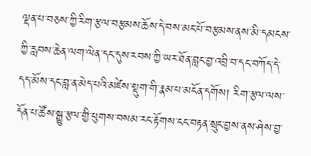ལྡན་པ་བཅས་ཀྱི་རིག་རྩལ་བརྩམས་ཆོས་དེ་བས་མང་པོ་བརྩམས་ནས་མི་དམངས་ཀྱི་རླབས་ཆེན་ལག་ལེན་དང་དུས་རབས་ཀྱི་ཡར་ཐོན་བླང་བྱ་འབྲི་བ་དང་བཀོད་དེ་དད་མོས་དང་བླ་ན་མེད་པའི་མཛེས་སྡུག་གི་རྣམ་པ་མངོན་དགོས། རིག་རྩལ་ལས་དོན་པ་ཚོས་སྒྱུ་རྩལ་གྱི་ཕུགས་བསམ་རང་རྟོགས་ངང་བརྟན་སྲུང་བྱས་ནས་ཤེས་བྱ་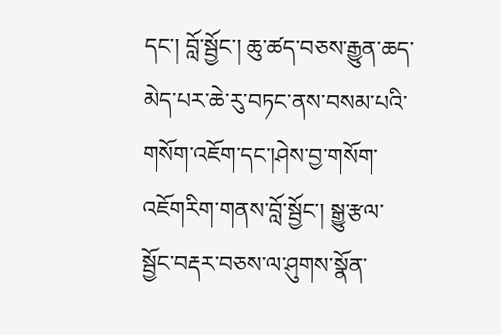དང་། བློ་སྦྱོང་། ཆུ་ཚད་བཅས་རྒྱུན་ཆད་མེད་པར་ཆེ་རུ་བཏང་ནས་བསམ་པའི་གསོག་འཇོག་དང་།ཤེས་བྱ་གསོག་འཇོགརིག་གནས་བློ་སྦྱོང་། སྒྱུ་རྩལ་སྦྱོང་བརྡར་བཅས་ལ་ཤུགས་སྣོན་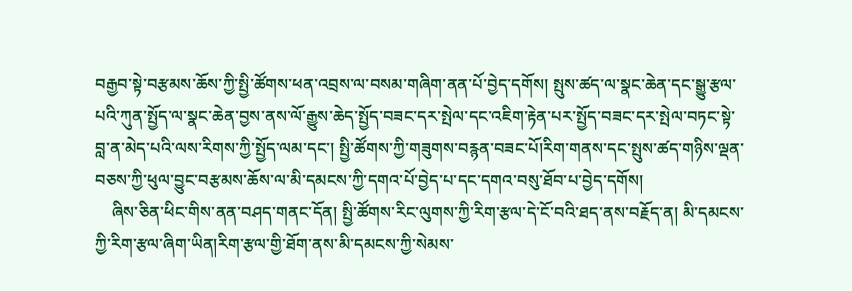བརྒྱབ་སྟེ་བརྩམས་ཆོས་ཀྱི་སྤྱི་ཚོགས་ཕན་འབྲས་ལ་བསམ་གཞིག་ནན་པོ་བྱེད་དགོས། སྤུས་ཚད་ལ་སྣང་ཆེན་དང་སྒྱུ་རྩལ་པའི་ཀུན་སྤྱོད་ལ་སྣང་ཆེན་བྱས་ནས་ལོ་རྒྱུས་ཆེད་སྤྱོད་བཟང་དར་སྤེལ་དང་འཇིག་རྟེན་པར་སྤྱོད་བཟང་དར་སྤེལ་བཏང་སྟེ་བླ་ན་མེད་པའི་ལས་རིགས་ཀྱི་སྤྱོད་ལམ་དང་། སྤྱི་ཚོགས་ཀྱི་གཟུགས་བརྙན་བཟང་པོ།རིག་གནས་དང་སྤུས་ཚད་གཉིས་ལྡན་བཅས་ཀྱི་ཕུལ་བྱུང་བརྩམས་ཆོས་ལ་མི་དམངས་ཀྱི་དགའ་པོ་བྱེད་པ་དང་དགའ་བསུ་ཐོབ་པ་བྱེད་དགོས།
    ཞིས་ཅིན་ཕིང་གིས་ནན་བཤད་གནང་དོན། སྤྱི་ཚོགས་རིང་ལུགས་ཀྱི་རིག་རྩལ་དེ་ངོ་བའི་ཐད་ནས་བརྗོད་ན། མི་དམངས་ཀྱི་རིག་རྩལ་ཞིག་ཡིན།རིག་རྩལ་གྱི་ཐོག་ནས་མི་དམངས་ཀྱི་སེམས་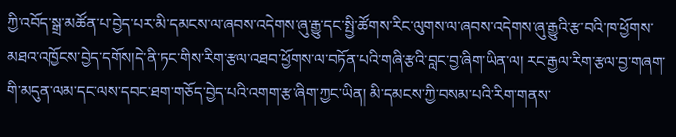ཀྱི་འབོད་སྒྲ་མཚོན་པ་བྱེད་པར་མི་དམངས་ལ་ཞབས་འདེགས་ཞུ་རྒྱུ་དང་སྤྱི་ཚོགས་རིང་ལུགས་ལ་ཞབས་འདེགས་ཞུ་རྒྱུའི་རྩ་བའི་ཁ་ཕྱོགས་མཐའ་འཁྱོངས་བྱེད་དགོས།དེ་ནི་ཏང་གིས་རིག་རྩལ་འཐབ་ཕྱོགས་ལ་བཏོན་པའི་གཞི་རྩའི་བླང་བྱ་ཞིག་ཡིན་ལ། རང་རྒྱལ་རིག་རྩལ་བྱ་གཞག་གི་མདུན་ལམ་དང་ལས་དབང་ཐག་གཅོད་བྱེད་པའི་འགག་རྩ་ཞིག་ཀྱང་ཡིན། མི་དམངས་ཀྱི་བསམ་པའི་རིག་གནས་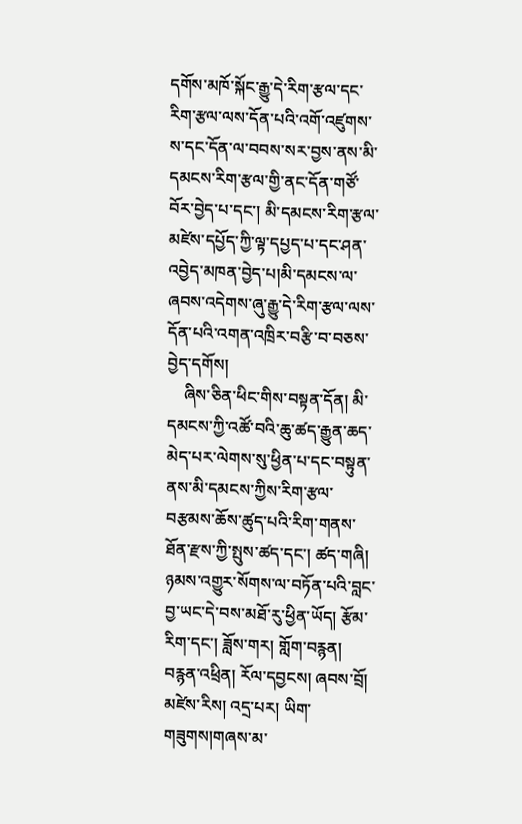དགོས་མཁོ་སྐོང་རྒྱུ་དེ་རིག་རྩལ་དང་རིག་རྩལ་ལས་དོན་པའི་འགོ་འཛུགས་ས་དང་དོན་ལ་བབས་སར་བྱས་ནས་མི་དམངས་རིག་རྩལ་གྱི་ནང་དོན་གཙོ་བོར་བྱེད་པ་དང་། མི་དམངས་རིག་རྩལ་མཛེས་དཔྱོད་ཀྱི་ལྟ་དཔྱད་པ་དང་ཤན་འབྱེད་མཁན་བྱེད་པ།མི་དམངས་ལ་ཞབས་འདེགས་ཞུ་རྒྱུ་དེ་རིག་རྩལ་ལས་དོན་པའི་འགན་འཁྲིར་བརྩི་བ་བཅས་བྱེད་དགོས།
    ཞིས་ཅིན་ཕིང་གིས་བསྟན་དོན། མི་དམངས་ཀྱི་འཚོ་བའི་ཆུ་ཚད་རྒྱུན་ཆད་མེད་པར་ལེགས་སུ་ཕྱིན་པ་དང་བསྟུན་ནས་མི་དམངས་ཀྱིས་རིག་རྩལ་བརྩམས་ཆོས་ཚུད་པའི་རིག་གནས་ཐོན་རྫས་ཀྱི་སྤུས་ཚད་དང་། ཚད་གཞི། ཉམས་འགྱུར་སོགས་ལ་བཏོན་པའི་བླང་བྱ་ཡང་དེ་བས་མཐོ་རུ་ཕྱིན་ཡོད། རྩོམ་རིག་དང་། ཟློས་གར། གློག་བརྙན། བརྙན་འཕྲིན། རོལ་དབྱངས། ཞབས་བྲོ། མཛེས་རིས། འདྲ་པར། ཡིག་གཟུགས།གཞས་མ་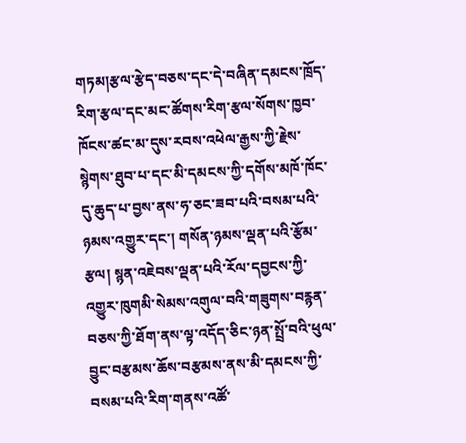གཏམ།རྩལ་རྩེད་བཅས་དང་དེ་བཞིན་དམངས་ཁྲོད་རིག་རྩལ་དང་མང་ཚོགས་རིག་རྩལ་སོགས་ཁྱབ་ཁོངས་ཚང་མ་དུས་རབས་འཕེལ་རྒྱས་ཀྱི་རྗེས་སྙེགས་ཐུབ་པ་དང་མི་དམངས་ཀྱི་དགོས་མཁོ་ཁོང་དུ་ཆུད་པ་བྱས་ནས་ཧ་ཅང་ཟབ་པའི་བསམ་པའི་ཉམས་འགྱུར་དང་། གསོན་ཉམས་ལྡན་པའི་རྩོམ་རྩལ། སྙན་འཇེབས་ལྡན་པའི་རོལ་དབྱངས་ཀྱི་འགྱུར་ཁུགམི་སེམས་འགུལ་བའི་གཟུགས་བརྙན་བཅས་ཀྱི་ཐོག་ནས་ལྟ་འདོད་ཅིང་ཉན་སྤྲོ་བའི་ཕུལ་བྱུང་བརྩམས་ཆོས་བརྩམས་ནས་མི་དམངས་ཀྱི་བསམ་པའི་རིག་གནས་འཚོ་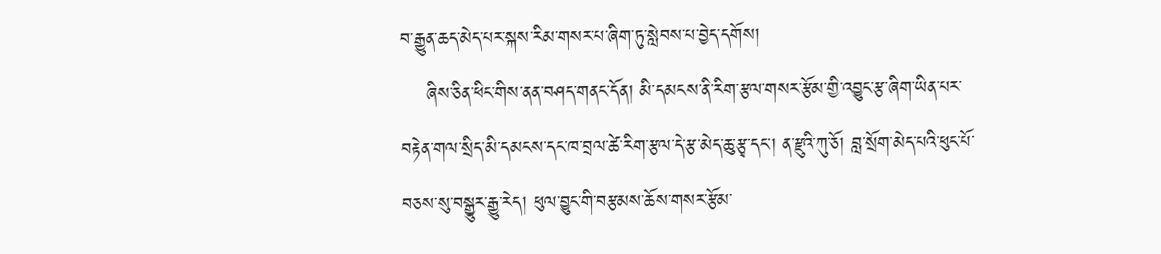བ་རྒྱུན་ཆད་མེད་པར་སྐས་རིམ་གསར་པ་ཞིག་ཏུ་སླེབས་པ་བྱེད་དགོས།
    ཞིས་ཅིན་ཕིང་གིས་ནན་བཤད་གནང་དོན། མི་དམངས་ནི་རིག་རྩལ་གསར་རྩོམ་གྱི་འབྱུང་རྩ་ཞིག་ཡིན་པར་བརྟེན་གལ་སྲིད་མི་དམངས་དང་ཁ་བྲལ་ཚེ་རིག་རྩལ་དེ་རྩ་མེད་ཆུ་རྩྭ་དང་། ན་རྫུའི་ཀུ་ཅོ། བླ་སྲོག་མེད་པའི་ཕུང་པོ་བཅས་སུ་བསྒྱུར་རྒྱུ་རེད། ཕུལ་བྱུང་གི་བརྩམས་ཆོས་གསར་རྩོམ་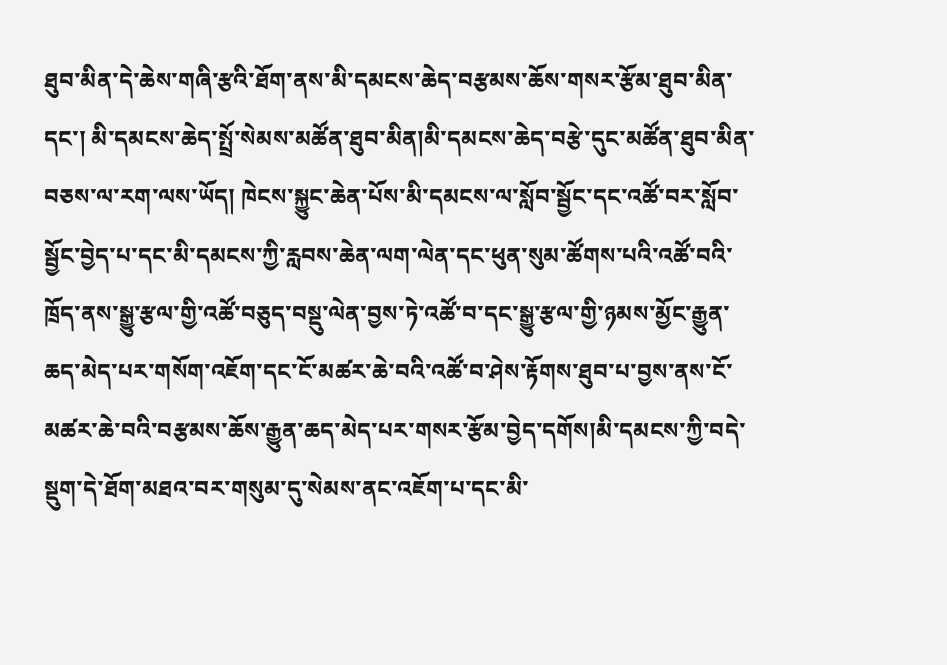ཐུབ་མིན་དེ་ཆེས་གཞི་རྩའི་ཐོག་ནས་མི་དམངས་ཆེད་བརྩམས་ཆོས་གསར་རྩོམ་ཐུབ་མིན་དང་། མི་དམངས་ཆེད་སྤྲོ་སེམས་མཚོན་ཐུབ་མིན།མི་དམངས་ཆེད་བརྩེ་དུང་མཚོན་ཐུབ་མིན་བཅས་ལ་རག་ལས་ཡོད། ཁེངས་སྐྱུང་ཆེན་པོས་མི་དམངས་ལ་སློབ་སྦྱོང་དང་འཚོ་བར་སློབ་སྦྱོང་བྱེད་པ་དང་མི་དམངས་ཀྱི་རླབས་ཆེན་ལག་ལེན་དང་ཕུན་སུམ་ཚོགས་པའི་འཚོ་བའི་ཁྲོད་ནས་སྒྱུ་རྩལ་གྱི་འཚོ་བཅུད་བསྡུ་ལེན་བྱས་ཏེ་འཚོ་བ་དང་སྒྱུ་རྩལ་གྱི་ཉམས་མྱོང་རྒྱུན་ཆད་མེད་པར་གསོག་འཇོག་དང་ངོ་མཚར་ཆེ་བའི་འཚོ་བ་ཤེས་རྟོགས་ཐུབ་པ་བྱས་ནས་ངོ་མཚར་ཆེ་བའི་བརྩམས་ཆོས་རྒྱུན་ཆད་མེད་པར་གསར་རྩོམ་བྱེད་དགོས།མི་དམངས་ཀྱི་བདེ་སྡུག་དེ་ཐོག་མཐའ་བར་གསུམ་དུ་སེམས་ནང་འཇོག་པ་དང་མི་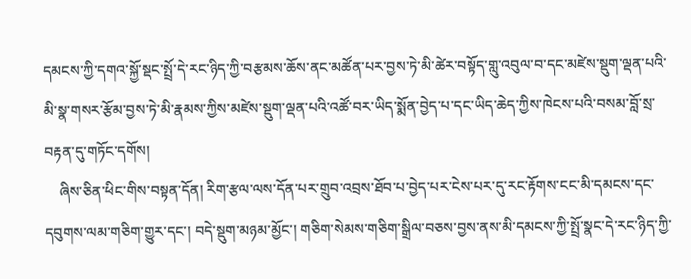དམངས་ཀྱི་དགའ་སྐྱོ་སྡང་སྤྲོ་དེ་རང་ཉིད་ཀྱི་བརྩམས་ཆོས་ནང་མཚོན་པར་བྱས་ཏེ་མི་ཚེར་བསྟོད་གླུ་འབུལ་བ་དང་མཛེས་སྡུག་ལྡན་པའི་མི་སྣ་གསར་རྩོམ་བྱས་ཏེ་མི་རྣམས་ཀྱིས་མཛེས་སྡུག་ལྡན་པའི་འཚོ་བར་ཡིད་སྨོན་བྱེད་པ་དང་ཡིད་ཆེད་ཀྱིས་ཁེངས་པའི་བསམ་བློ་སྲ་བརྟན་དུ་གཏོང་དགོས།
    ཞིས་ཅིན་ཕིང་གིས་བསྟན་དོན། རིག་རྩལ་ལས་དོན་པར་གྲུབ་འབྲས་ཐོབ་པ་བྱེད་པར་ངེས་པར་དུ་རང་རྟོགས་ངང་མི་དམངས་དང་དབུགས་ལམ་གཅིག་གྱུར་དང་། བདེ་སྡུག་མཉམ་མྱོང་། གཅིག་སེམས་གཅིག་སྒྲིལ་བཅས་བྱས་ནས་མི་དམངས་ཀྱི་སྤྲོ་སྣང་དེ་རང་ཉིད་ཀྱི་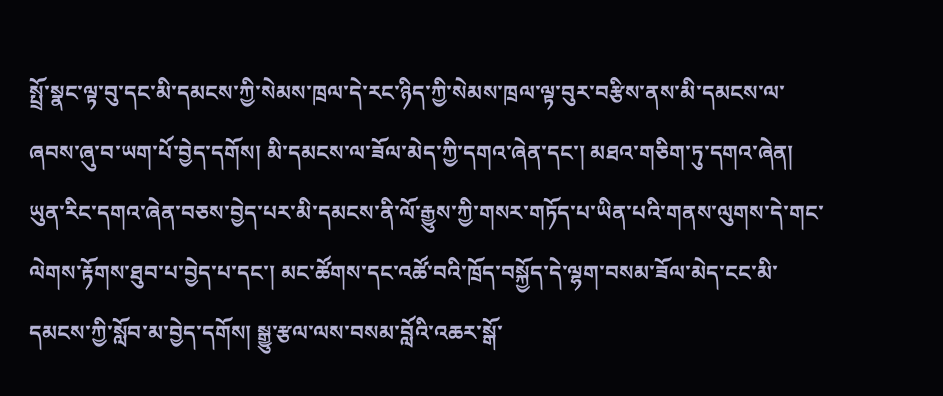སྤྲོ་སྣང་ལྟ་བུ་དང་མི་དམངས་ཀྱི་སེམས་ཁྲལ་དེ་རང་ཉིད་ཀྱི་སེམས་ཁྲལ་ལྟ་བུར་བརྩིས་ནས་མི་དམངས་ལ་ཞབས་ཞུ་བ་ཡག་པོ་བྱེད་དགོས། མི་དམངས་ལ་ཟོལ་མེད་ཀྱི་དགའ་ཞེན་དང་། མཐའ་གཅིག་ཏུ་དགའ་ཞེན། ཡུན་རིང་དགའ་ཞེན་བཅས་བྱེད་པར་མི་དམངས་ནི་ལོ་རྒྱུས་ཀྱི་གསར་གཏོད་པ་ཡིན་པའི་གནས་ལུགས་དེ་གང་ལེགས་རྟོགས་ཐུབ་པ་བྱེད་པ་དང་། མང་ཚོགས་དང་འཚོ་བའི་ཁྲོད་བསྐྱོད་དེ་ལྷག་བསམ་ཟོལ་མེད་ངང་མི་དམངས་ཀྱི་སློབ་མ་བྱེད་དགོས། སྒྱུ་རྩལ་ལས་བསམ་བློའི་འཆར་སྒོ་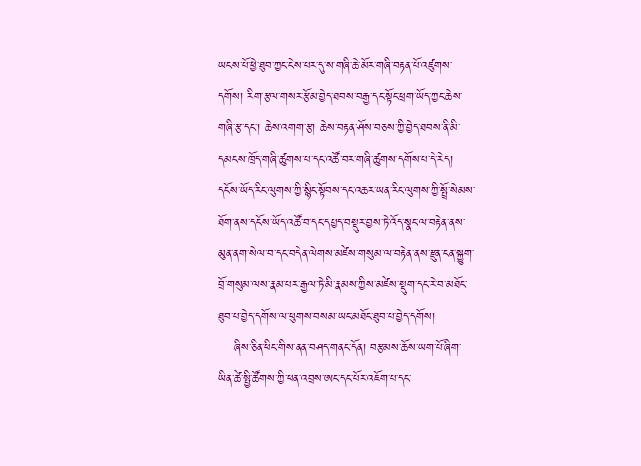ཡངས་པོ་ཕྱེ་ཐུབ་ཀྱང་ངེས་པར་དུ་ས་གཞི་ཆེ་མོར་གཞི་བརྟན་པོ་འཛུགས་དགོས། རིག་རྩལ་གསར་རྩོམ་བྱེད་ཐབས་བརྒྱ་དང་སྟོང་ཕྲག་ཡོད་ཀྱང་ཆེས་གཞི་རྩ་དང་། ཆེས་འགག་རྩ། ཆེས་བརྟན་ཤོས་བཅས་ཀྱི་བྱེད་ཐབས་ནི་མི་དམངས་ཁྲོད་གཞི་ཚུགས་པ་དང་འཚོ་བར་གཞི་ཚུགས་དགོས་པ་དེ་རེད། དངོས་ཡོད་རིང་ལུགས་ཀྱི་སྙིང་སྟོབས་དང་འཆར་ཡན་རིང་ལུགས་ཀྱི་སྤྲོ་སེམས་ཐོག་ནས་དངོས་ཡོད་འཚོ་བ་དང་དཔྱད་བསྡུར་བྱས་ཏེ་འོད་སྣང་ལ་བརྟེན་ནས་མུན་ནག་སེལ་བ་དང་བདེན་ལེགས་མཛེས་གསུམ་ལ་བརྟེན་ནས་རྫུན་ངན་སྐྱུག་བྲོ་གསུམ་ལས་རྣམ་པར་རྒྱལ་ཏེ་མི་རྣམས་ཀྱིས་མཛེས་སྡུག་དང་རེ་བ་མཐོང་ཐུབ་པ་བྱེད་དགོས་ལ་ཕུགས་བསམ་ཡང་མཐོང་ཐུབ་པ་བྱེད་དགོས།
    ཞིས་ཅིན་ཕིང་གིས་ནན་བཤད་གནང་དོན། བརྩམས་ཆོས་ཡག་པོ་ཞིག་ཡིན་ཚེ་སྤྱི་ཚོགས་ཀྱི་ཕན་འབྲས་ཨང་དང་པོར་འཇོག་པ་དང་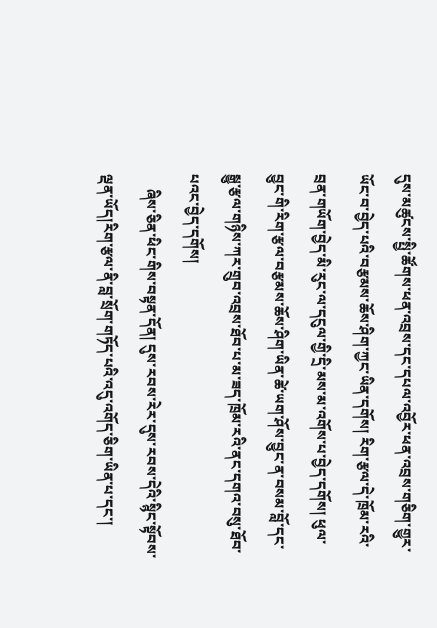དུས་མཚུངས་སྤྱི་ཚོགས་ཕན་འབྲས་དང་དཔལ་འབྱོར་ཕན་འབྲས་གཅིག་གྱུར་ཡོང་བ་བྱེད་པའི་བརྩམས་ཆོས་ཤིག་ཀྱང་ཡིན་དགོས། རིག་རྩལ་དེ་ཁྲོམ་རའི་བྲན་གཡོག་བྱེད་མི་རུང་ལ་དངུལ་གྱི་དྲི་མས་མ་འགོས་པ་བྱེད་དགོས། ཕུལ་བྱུང་གི་རིག་རྩལ་བརྩམས་ཆོས་ཤིག་ཡིན་ཚེ་ཡག་ཤོས་བྱུང་ན་བསམ་བློ་དང་སྒྱུ་རྩལ་གཉིས་ཀར་གྲུབ་འབྲས་ཐོབ་པ་མ་ཟད་ཁྲོམ་རའི་ནང་དགའ་བསུ་ཐོབ་པའང་བྱེད་དགོས།
    ཞིས་ཅིན་ཕིང་གིས་བསྟན་དོན། དུས་རབས་རེར་དུས་རབས་དེའི་སྙིང་སྟོབས་ལྡན་ཡོད།རིག་རྩལ་ནི་བླ་སྲོག་གཏོད་པའི་འདུ་འགོད་ཅིག་ཡིན་པ་དང་།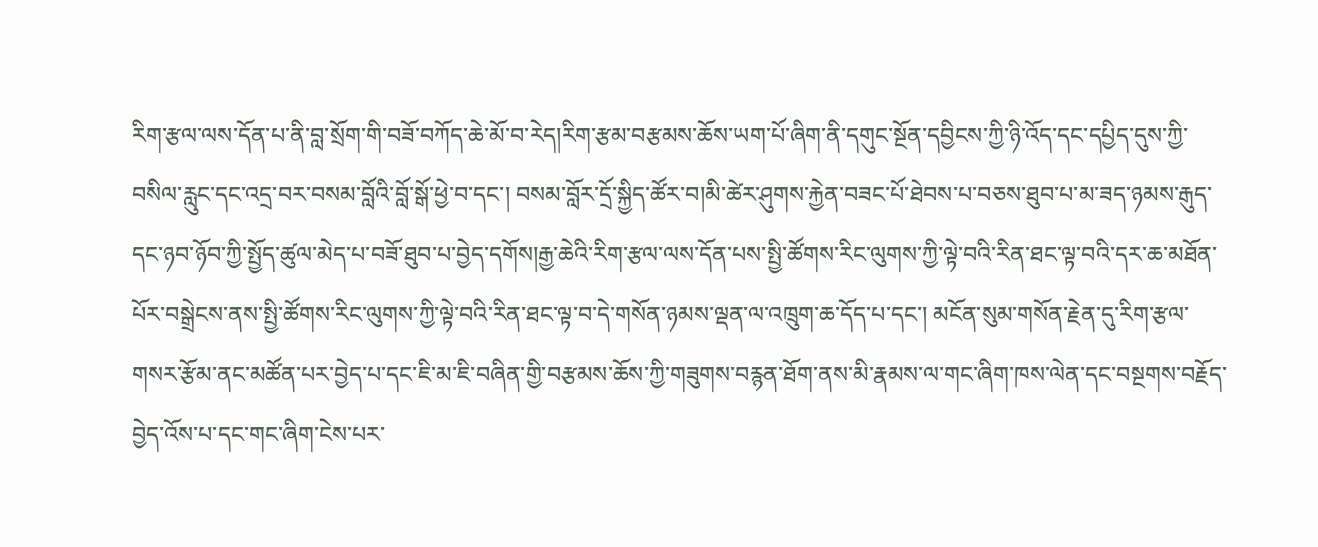རིག་རྩལ་ལས་དོན་པ་ནི་བླ་སྲོག་གི་བཟོ་བཀོད་ཆེ་མོ་བ་རེད།རིག་རྩམ་བརྩམས་ཆོས་ཡག་པོ་ཞིག་ནི་དགུང་སྔོན་དབྱིངས་ཀྱི་ཉི་འོད་དང་དཔྱིད་དུས་ཀྱི་བསིལ་རླུང་དང་འདྲ་བར་བསམ་བློའི་བློ་སྒོ་ཕྱེ་བ་དང་། བསམ་བློར་དྲོ་སྐྱིད་ཚོར་བ།མི་ཚེར་ཤུགས་རྐྱེན་བཟང་པོ་ཐེབས་པ་བཅས་ཐུབ་པ་མ་ཟད་ཉམས་རྒུད་དང་ཉབ་ཉོབ་ཀྱི་སྤྱོད་ཚུལ་མེད་པ་བཟོ་ཐུབ་པ་བྱེད་དགོས།རྒྱ་ཆེའི་རིག་རྩལ་ལས་དོན་པས་སྤྱི་ཚོགས་རིང་ལུགས་ཀྱི་ལྟེ་བའི་རིན་ཐང་ལྟ་བའི་དར་ཆ་མཐོན་པོར་བསྒྲེངས་ནས་སྤྱི་ཚོགས་རིང་ལུགས་ཀྱི་ལྟེ་བའི་རིན་ཐང་ལྟ་བ་དེ་གསོན་ཉམས་ལྡན་ལ་འཁྲུག་ཆ་དོད་པ་དང་། མངོན་སུམ་གསོན་རྗེན་དུ་རིག་རྩལ་གསར་རྩོམ་ནང་མཚོན་པར་བྱེད་པ་དང་ཇི་མ་ཇི་བཞིན་གྱི་བརྩམས་ཆོས་ཀྱི་གཟུགས་བརྙན་ཐོག་ནས་མི་རྣམས་ལ་གང་ཞིག་ཁས་ལེན་དང་བསྔགས་བརྗོད་བྱེད་འོས་པ་དང་གང་ཞིག་ངེས་པར་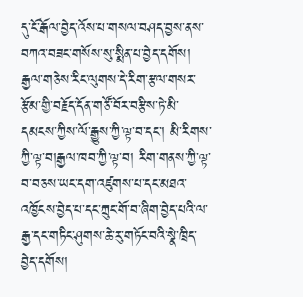དུ་ངོ་རྒོལ་བྱེད་འོས་པ་གསལ་བཤད་བྱས་ནས་བཀའ་བཟང་གསོས་སུ་སྨིན་པ་བྱེད་དགོས། རྒྱལ་གཅེས་རིང་ལུགས་དེ་རིག་རྩལ་གསར་རྩོམ་གྱི་བརྗོད་དོན་གཙོ་བོར་བརྩིས་ཏེ་མི་དམངས་ཀྱིས་ལོ་རྒྱུས་ཀྱི་ལྟ་བ་དང་། མི་རིགས་ཀྱི་ལྟ་བ།རྒྱལ་ཁབ་ཀྱི་ལྟ་བ། རིག་གནས་ཀྱི་ལྟ་བ་བཅས་ཡང་དག་འཛུགས་པ་དང་མཐའ་འཁྱོངས་བྱེད་པ་དང་ཀྲུང་གོ་བ་ཞིག་བྱེད་པའི་ལ་རྒྱ་དང་གཏིང་ཤུགས་ཆེ་རུ་གཏོང་བའི་སྣེ་ཁྲིད་བྱེད་དགོས།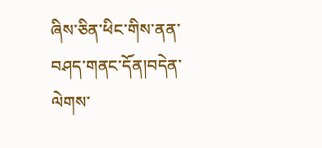ཞིས་ཅིན་ཕིང་གིས་ནན་བཤད་གནང་དོན།བདེན་ལེགས་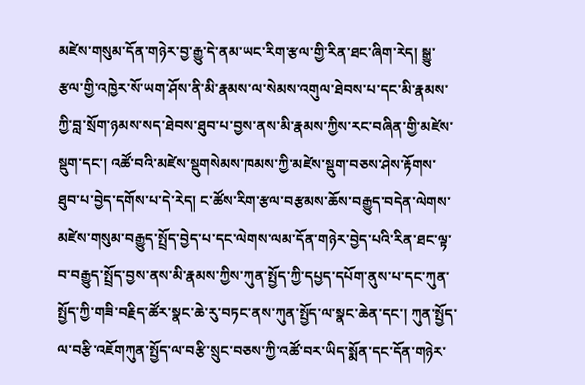མཛེས་གསུམ་དོན་གཉེར་བྱ་རྒྱུ་དེ་ནམ་ཡང་རིག་རྩལ་གྱི་རིན་ཐང་ཞིག་རེད། སྒྱུ་རྩལ་གྱི་འཁྱེར་སོ་ཡག་ཤོས་ནི་མི་རྣམས་ལ་སེམས་འགུལ་ཐེབས་པ་དང་མི་རྣམས་ཀྱི་བླ་སྲོག་ཉམས་སད་ཐེབས་ཐུབ་པ་བྱས་ནས་མི་རྣམས་ཀྱིས་རང་བཞིན་གྱི་མཛེས་སྡུག་དང་། འཚོ་བའི་མཛེས་སྡུགསེམས་ཁམས་ཀྱི་མཛེས་སྡུག་བཅས་ཤེས་རྟོགས་ཐུབ་པ་བྱེད་དགོས་པ་དེ་རེད། ང་ཚོས་རིག་རྩལ་བརྩམས་ཆོས་བརྒྱུད་བདེན་ལེགས་མཛེས་གསུམ་བརྒྱུད་སྤྲོད་བྱེད་པ་དང་ལེགས་ལམ་དོན་གཉེར་བྱེད་པའི་རིན་ཐང་ལྟ་བ་བརྒྱུད་སྤྲོད་བྱས་ནས་མི་རྣམས་ཀྱིས་ཀུན་སྤྱོད་ཀྱི་དཔྱད་དཔོག་ནུས་པ་དང་ཀུན་སྤྱོད་ཀྱི་གཟི་བརྗིད་ཚོར་སྣང་ཆེ་རུ་བཏང་ནས་ཀུན་སྤྱོད་ལ་སྣང་ཆེན་དང་། ཀུན་སྤྱོད་ལ་བརྩི་འཇོགཀུན་སྤྱོད་ལ་བརྩི་སྲུང་བཅས་ཀྱི་འཚོ་བར་ཡིད་སྨོན་དང་དོན་གཉེར་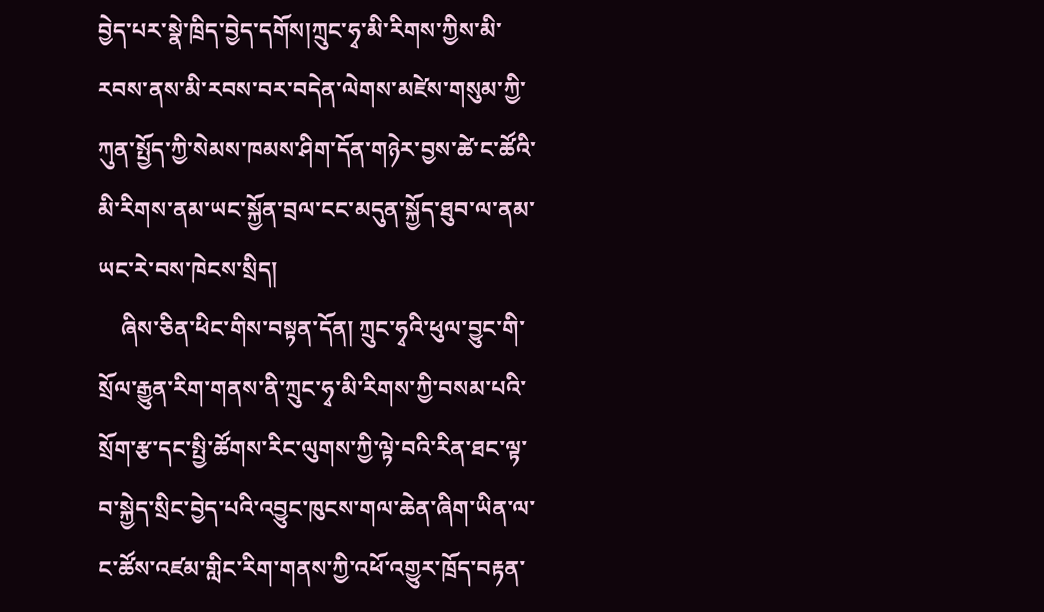བྱེད་པར་སྣེ་ཁྲིད་བྱེད་དགོས།ཀྲུང་ཧྭ་མི་རིགས་ཀྱིས་མི་རབས་ནས་མི་རབས་བར་བདེན་ལེགས་མཛེས་གསུམ་ཀྱི་ཀུན་སྤྱོད་ཀྱི་སེམས་ཁམས་ཤིག་དོན་གཉེར་བྱས་ཚེ་ང་ཚོའི་མི་རིགས་ནམ་ཡང་སྐྱོན་བྲལ་ངང་མདུན་སྐྱོད་ཐུབ་ལ་ནམ་ཡང་རེ་བས་ཁེངས་སྲིད།
    ཞིས་ཅིན་ཕིང་གིས་བསྟན་དོན། ཀྲུང་ཧྭའི་ཕུལ་བྱུང་གི་སྲོལ་རྒྱུན་རིག་གནས་ནི་ཀྲུང་ཧྭ་མི་རིགས་ཀྱི་བསམ་པའི་སྲོག་རྩ་དང་སྤྱི་ཚོགས་རིང་ལུགས་ཀྱི་ལྟེ་བའི་རིན་ཐང་ལྟ་བ་སྐྱེད་སྲིང་བྱེད་པའི་འབྱུང་ཁུངས་གལ་ཆེན་ཞིག་ཡིན་ལ་ང་ཚོས་འཛམ་གླིང་རིག་གནས་ཀྱི་འཕོ་འགྱུར་ཁྲོད་བརྟན་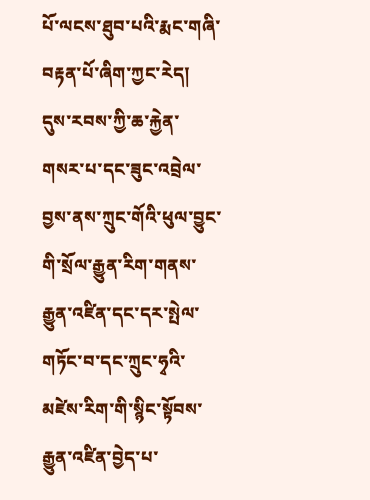པོ་ལངས་ཐུབ་པའི་རྨང་གཞི་བརྟན་པོ་ཞིག་ཀྱང་རེད། དུས་རབས་ཀྱི་ཆ་རྐྱེན་གསར་པ་དང་ཟུང་འབྲེལ་བྱས་ནས་ཀྲུང་གོའི་ཕུལ་བྱུང་གི་སྲོལ་རྒྱུན་རིག་གནས་རྒྱུན་འཛིན་དང་དར་སྤེལ་གཏོང་བ་དང་ཀྲུང་ཧྭའི་མཛེས་རིག་གི་སྙིང་སྟོབས་རྒྱུན་འཛིན་བྱེད་པ་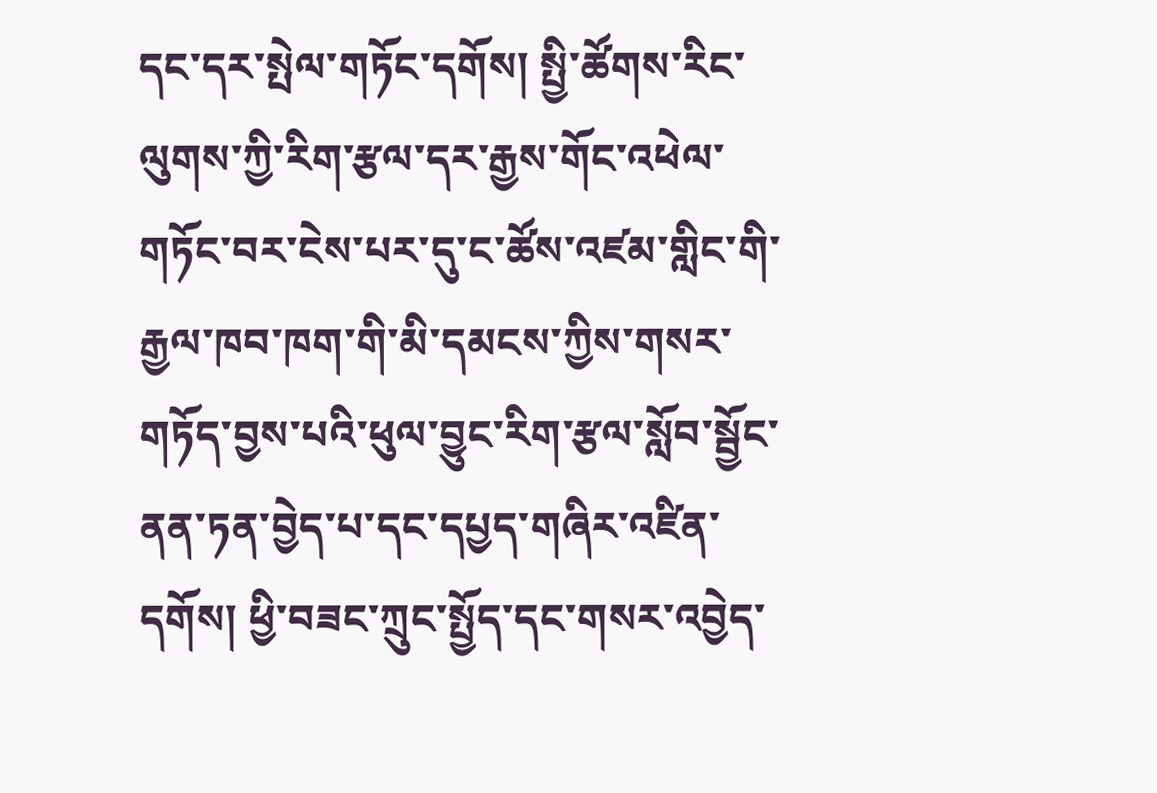དང་དར་སྤེལ་གཏོང་དགོས། སྤྱི་ཚོགས་རིང་ལུགས་ཀྱི་རིག་རྩལ་དར་རྒྱས་གོང་འཕེལ་གཏོང་བར་ངེས་པར་དུ་ང་ཚོས་འཛམ་གླིང་གི་རྒྱལ་ཁབ་ཁག་གི་མི་དམངས་ཀྱིས་གསར་གཏོད་བྱས་པའི་ཕུལ་བྱུང་རིག་རྩལ་སློབ་སྦྱོང་ནན་ཏན་བྱེད་པ་དང་དཔྱད་གཞིར་འཛིན་དགོས། ཕྱི་བཟང་ཀྲུང་སྤྱོད་དང་གསར་འབྱེད་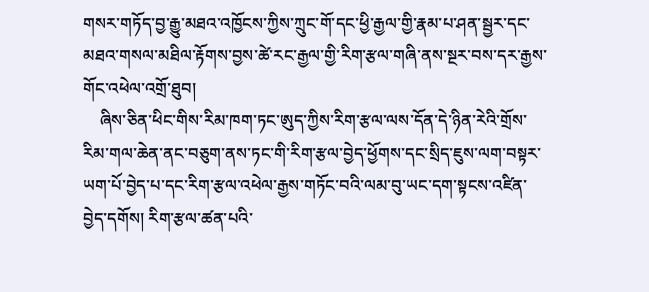གསར་གཏོད་བྱ་རྒྱུ་མཐའ་འཁྱོངས་ཀྱིས་ཀྲུང་གོ་དང་ཕྱི་རྒྱལ་གྱི་རྣམ་པ་ཤན་སྦྱར་དང་མཐའ་གསལ་མཐིལ་རྟོགས་བྱས་ཚེ་རང་རྒྱལ་གྱི་རིག་རྩལ་གཞི་ནས་སྔར་བས་དར་རྒྱས་གོང་འཕེལ་འགྲོ་ཐུབ།
    ཞིས་ཅིན་ཕིང་གིས་རིམ་ཁག་ཏང་ཨུད་ཀྱིས་རིག་རྩལ་ལས་དོན་དེ་ཉིན་རེའི་གྲོས་རིམ་གལ་ཆེན་ནང་བཅུག་ནས་ཏང་གི་རིག་རྩལ་བྱེད་ཕྱོགས་དང་སྲིད་ཇུས་ལག་བསྟར་ཡག་པོ་བྱེད་པ་དང་རིག་རྩལ་འཕེལ་རྒྱས་གཏོང་བའི་ལམ་བུ་ཡང་དག་སྟངས་འཛིན་བྱེད་དགོས། རིག་རྩལ་ཚན་པའི་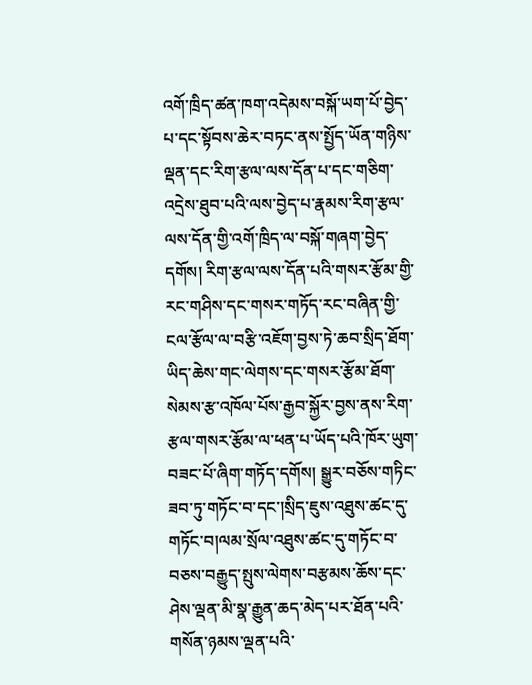འགོ་ཁྲིད་ཚན་ཁག་འདེམས་བསྐོ་ཡག་པོ་བྱེད་པ་དང་སྟོབས་ཆེར་བཏང་ནས་སྤྱོད་ཡོན་གཉིས་ལྡན་དང་རིག་རྩལ་ལས་དོན་པ་དང་གཅིག་འདྲེས་ཐུབ་པའི་ལས་བྱེད་པ་རྣམས་རིག་རྩལ་ལས་དོན་གྱི་འགོ་ཁྲིད་ལ་བསྐོ་གཞག་བྱེད་དགོས། རིག་རྩལ་ལས་དོན་པའི་གསར་རྩོམ་གྱི་རང་གཤིས་དང་གསར་གཏོད་རང་བཞིན་གྱི་ངལ་རྩོལ་ལ་བརྩི་འཇོག་བྱས་ཏེ་ཆབ་སྲིད་ཐོག་ཡིད་ཆེས་གང་ལེགས་དང་གསར་རྩོམ་ཐོག་སེམས་རྩ་འཁོལ་པོས་རྒྱབ་སྐྱོར་བྱས་ནས་རིག་རྩལ་གསར་རྩོམ་ལ་ཕན་པ་ཡོད་པའི་ཁོར་ཡུག་བཟང་པོ་ཞིག་གཏོད་དགོས། སྒྱུར་བཅོས་གཏིང་ཟབ་ཏུ་གཏོང་བ་དང་།སྲིད་ཇུས་འཐུས་ཚང་དུ་གཏོང་བ།ལམ་སྲོལ་འཐུས་ཚང་དུ་གཏོང་བ་བཅས་བརྒྱུད་སྤུས་ལེགས་བརྩམས་ཆོས་དང་ཤེས་ལྡན་མི་སྣ་རྒྱུན་ཆད་མེད་པར་ཐོན་པའི་གསོན་ཉམས་ལྡན་པའི་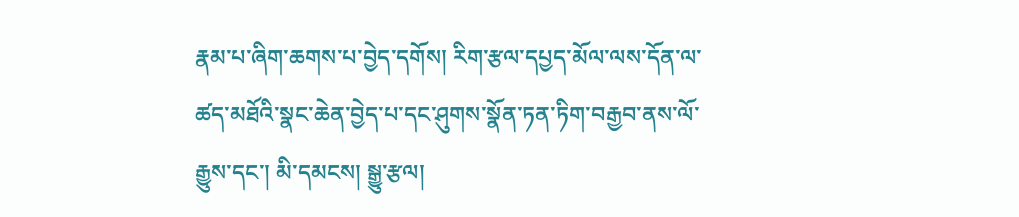རྣམ་པ་ཞིག་ཆགས་པ་བྱེད་དགོས། རིག་རྩལ་དཔྱད་མོལ་ལས་དོན་ལ་ཚད་མཐོའི་སྣང་ཆེན་བྱེད་པ་དང་ཤུགས་སྣོན་ཏན་ཏིག་བརྒྱབ་ནས་ལོ་རྒྱུས་དང་། མི་དམངས། སྒྱུ་རྩལ།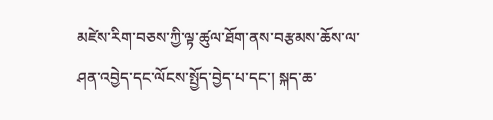མཛེས་རིག་བཅས་ཀྱི་ལྟ་ཚུལ་ཐོག་ནས་བརྩམས་ཆོས་ལ་ཤན་འབྱེད་དང་ལོངས་སྤྱོད་བྱེད་པ་དང་། སྐད་ཆ་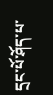དྲང་པོ་ཤོད་པ་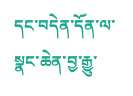དང་བདེན་དོན་ལ་སྣང་ཆེན་བྱ་རྒྱུ་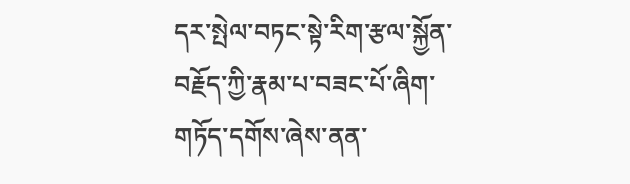དར་སྤེལ་བཏང་སྟེ་རིག་རྩལ་སྐྱོན་བརྗོད་ཀྱི་རྣམ་པ་བཟང་པོ་ཞིག་གཏོད་དགོས་ཞེས་ནན་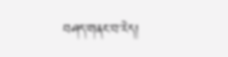བཤད་གནང་བ་རེད།